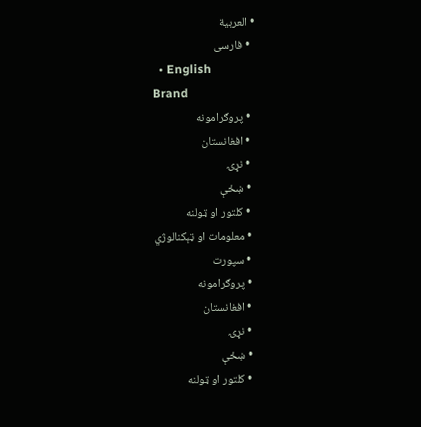• العربية
  • فارسی
  • English
Brand
  • پروګرامونه
  • افغانستان
  • نړۍ
  • ښځې
  • کلتور او ټولنه
  • معلومات او ټېکنالوژي
  • سپورت
  • پروګرامونه
  • افغانستان
  • نړۍ
  • ښځې
  • کلتور او ټولنه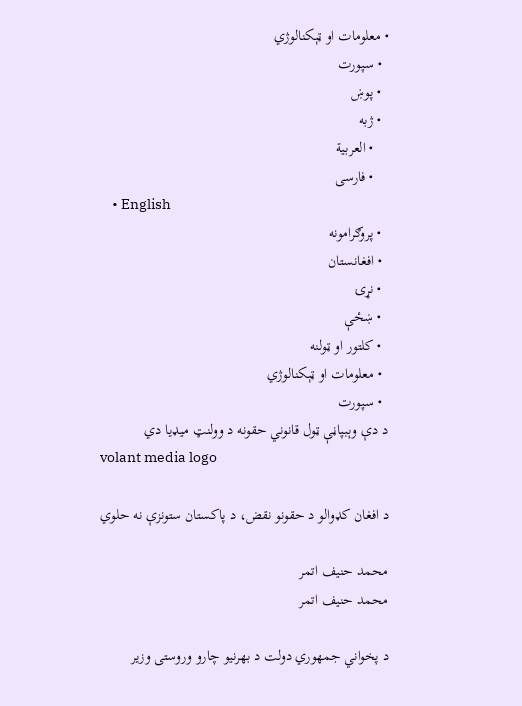• معلومات او ټېکنالوژي
  • سپورت
  • پوښ
  • ژبه
    • العربية
    • فارسی
    • English
  • پروګرامونه
  • افغانستان
  • نړۍ
  • ښځې
  • کلتور او ټولنه
  • معلومات او ټېکنالوژي
  • سپورت
د دې وېبپاڼې ټول قانوني حقونه د وولنټ میډیا دي
volant media logo

د افغان کډوالو د حقونو نقض، د پاکستان ستونزې نه حلوي

محمد حنیف اتمر
محمد حنیف اتمر

د پخواني جمهوري دولت د بهرنیو چارو وروستی وزیر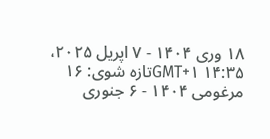۱۸ وری ۱۴۰۴ - ۷ اپریل ۲۰۲۵، ۱۴:۳۵ GMT+۱تازه شوی: ۱۶ مرغومی ۱۴۰۴ - ۶ جنوری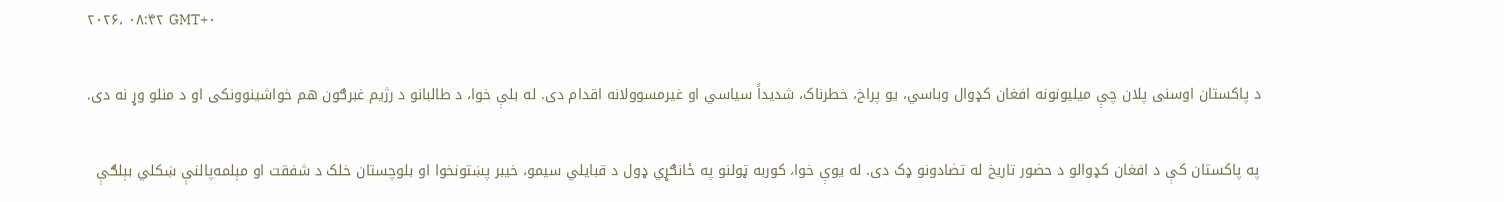۲۰۲۶، ۰۸:۴۲ GMT+۰

د پاکستان اوسنی پلان چې میلیونونه افغان کډوال وباسي، یو پراخ، خطرناک، شدیداً سیاسي او غیرمسوولانه اقدام دی. له بلې خوا، د طالبانو د رژیم غبرګون هم خواشینوونکی او د منلو وړ نه دی.

په پاکستان کې د افغان کډوالو د حضور تاریخ له تضادونو ډک دی. له یوې خوا، کوربه ټولنو په ځانګړي ډول د قبایلي سیمو، خیبر پښتونخوا او بلوچستان خلک د شفقت او مېلمه‌پالنې ښکلي بېلګې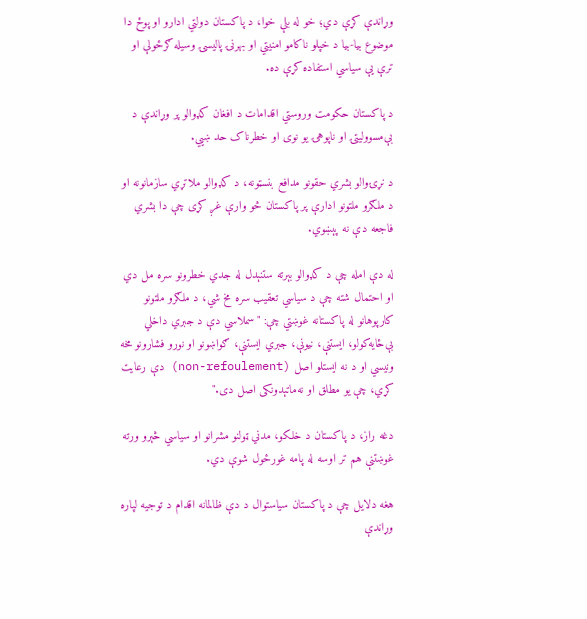وړاندې کړې دي؛ خو له بلې خوا، د پاکستان دولتي ادارو او پوځ دا موضوع بیا-بیا د خپلو ناکامو امنیتي او بهرنۍ پالیسۍ وسیله ګرځولې او ترې یې سیاسي استفاده کړې ده.

د پاکستان حکومت وروستي اقدامات د افغان کډوالو پر وړاندې د بې‌مسوولیتۍ او ناپوهۍ یو نوی او خطرناک حد ښيي.

د نړۍوالو بشري حقونو مدافع بنسټونه، د کډوالو ملاتړي سازمانونه او د ملګرو ملتونو ادارې پر پاکستان څو وارې غږ کړی چې دا بشري فاجعه دې نه پېښوي.

له دې امله چې د کډوالو بېرته ستنېدل له جدي خطرونو سره مل دي او احتمال شته چې د سیاسي تعقیب سره مخ شي، د ملګرو ملتونو کارپوهانو له پاکستانه غوښتي چې: "سملاسي دې د جبري داخلي بې‌ځايه‌کولو، ایستنې، نیونې، جبري ایستنې، ګواښونو او نورو فشارونو مخه ونیسي او د نه ایستلو اصل (non-refoulement) دې رعایت کړي، چې یو مطلق او نه‌ماتېدونکی اصل دی."

دغه راز، د پاکستان د خلکو، مدني ټولنو مشرانو او سیاسي څېرو ورته غوښتنې هم تر اوسه له پامه غورځول شوې دي.

هغه دلایل چې د پاکستان سیاستوال د دې ظالمانه اقدام د توجیه لپاره وړاندې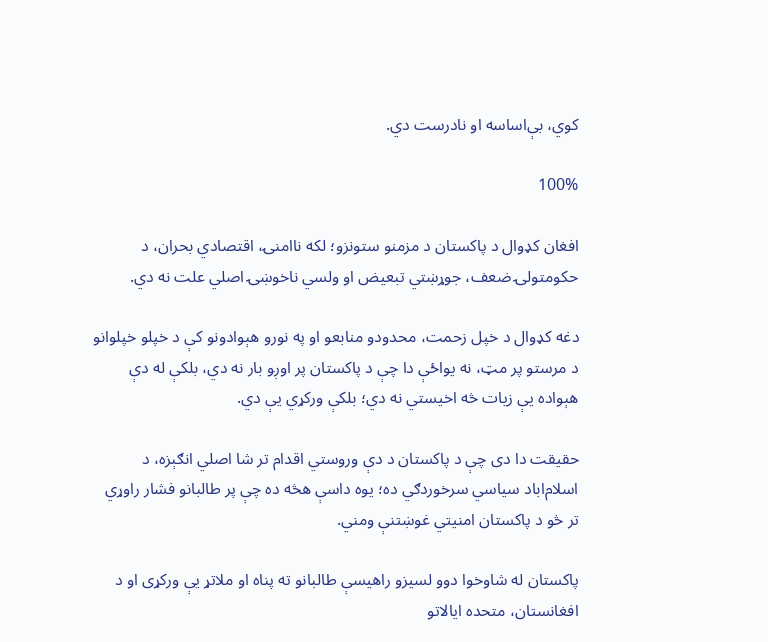کوي، بې‌اساسه او نادرست دي.

100%

افغان کډوال د پاکستان د مزمنو ستونزو؛ لکه ناامنۍ، اقتصادي بحران، د حکومتولۍ ضعف، جوړښتي تبعیض او ولسي ناخوښۍ اصلي علت نه دي.

دغه کډوال د خپل زحمت، محدودو منابعو او په نورو هېوادونو کې د خپلو خپلوانو د مرستو پر مټ، نه یواځې دا چې د پاکستان پر اوږو بار نه دي، بلکې له دې هېواده یې زیات څه اخیستي نه دي؛ بلکې ورکړي یې دي.

حقیقت دا دی چې د پاکستان د دې وروستي اقدام تر شا اصلي انګېزه، د اسلام‌اباد سیاسي سرخوردګي ده؛ یوه داسې هڅه ده چې پر طالبانو فشار راوړي تر څو د پاکستان امنیتي غوښتنې ومني.

پاکستان له شاوخوا دوو لسیزو راهیسې طالبانو ته پناه او ملاتړ یې ورکړی او د افغانستان، متحده ایالاتو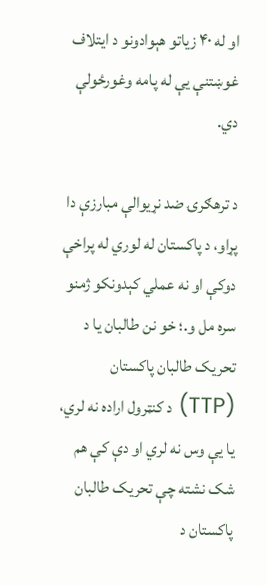او له ۴۰ زیاتو هېوادونو د ایتلاف غوښتنې یې له پامه وغورځولې دي.

د ترهګرۍ ضد نړیوالې مبارزې دا پړاو، د پاکستان له لوري له پراخې دوکې او نه عملي کېدونکو ژمنو سره مل و.؛ خو نن طالبان یا د تحریک طالبان پاکستان (TTP) د کنټرول اراده نه لري، یا یې وس نه لري او دې کې هم شک نشته چې تحریک طالبان پاکستان د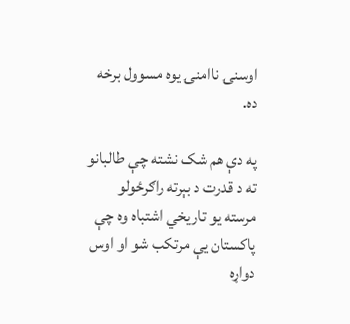اوسنۍ ناامنۍ یوه مسوول برخه ده.

په دې هم شک نشته چې طالبانو ته د قدرت د بېرته راګرځولو مرسته یو تاریخي اشتباه وه چې پاکستان یې مرتکب شو او اوس دواړه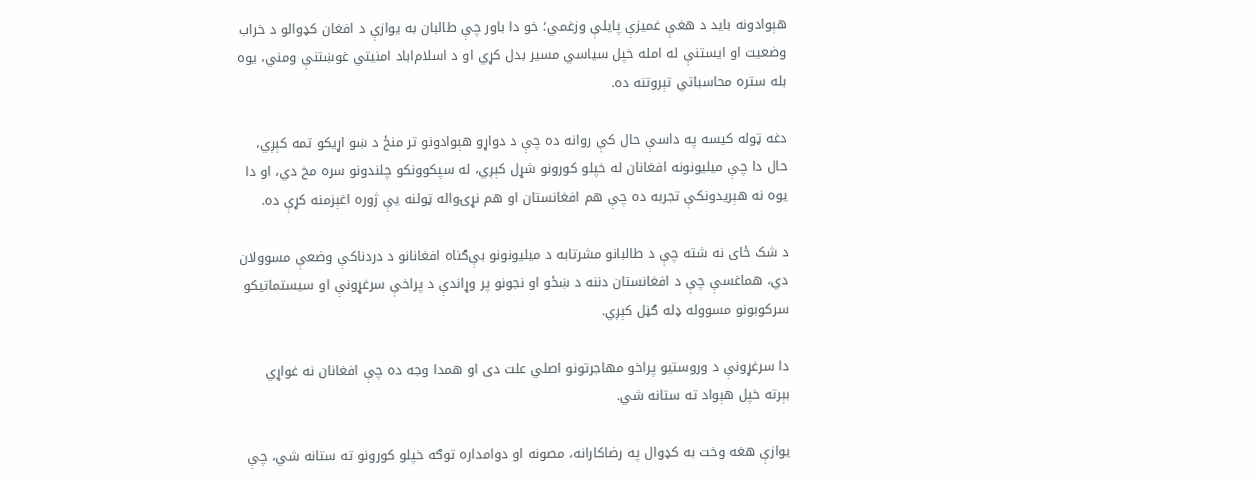هېوادونه باید د هغې غمیزې پایلې وزغمي؛ خو دا باور چې طالبان به یوازې د افغان کډوالو د خراب وضعیت او ایستنې له امله خپل سیاسي مسیر بدل کړي او د اسلام‌اباد امنیتي غوښتنې ومني، یوه بله ستره محاسباتي تېروتنه ده.

دغه ټوله کیسه په داسې حال کې روانه ده چې د دواړو هېوادونو تر منځ د ښو اړیکو تمه کېږي، حال دا چې میلیونونه افغانان له خپلو کورونو شړل کېږي، له سپکوونکو چلندونو سره مخ دي، او دا یوه نه هېریدونکې تجربه ده چې هم افغانستان او هم نړۍواله ټولنه یې ژوره اغېزمنه کړې ده.

د شک ځای نه شته چې د طالبانو مشرتابه د میلیونونو بې‌ګناه افغانانو د دردناکې وضعې مسوولان دي، هماغسې چې د افغانستان دننه د ښځو او نجونو پر وړاندې د پراخې سرغړونې او سیستماتیکو سرکوبونو مسووله ډله ګڼل کېږي.

دا سرغړونې د وروستیو پراخو مهاجرتونو اصلي علت دی او همدا وجه ده چې افغانان نه غواړي بېرته خپل هېواد ته ستانه شي.

یوازې هغه وخت به کډوال په رضاکارانه، مصونه او دوامداره توګه خپلو کورونو ته ستانه شي، چې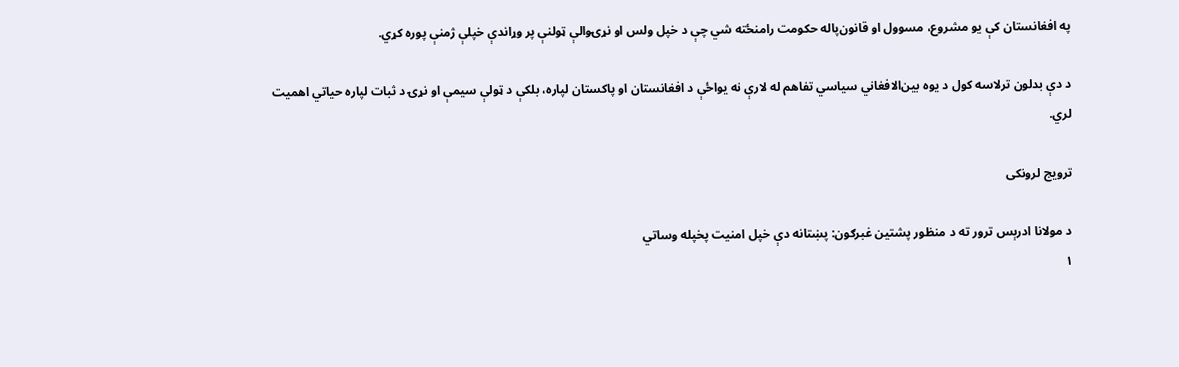په افغانستان کې یو مشروع، مسوول او قانون‌پاله حکومت رامنځته شي چې د خپل ولس او نړۍوالې ټولنې پر وړاندې خپلې ژمنې پوره کړي.

د دې بدلون ترلاسه کول د یوه بین‌الافغاني سیاسي تفاهم له لارې نه یواځې د افغانستان او پاکستان لپاره، بلکې د ټولې سیمې او نړۍ د ثبات لپاره حیاتي اهمیت لري.

ترویج لرونکی

د مولانا ادرېس ترور ته د منظور پشتین غبرګون: پښتانه دې خپل امنیت پخپله وساتي
۱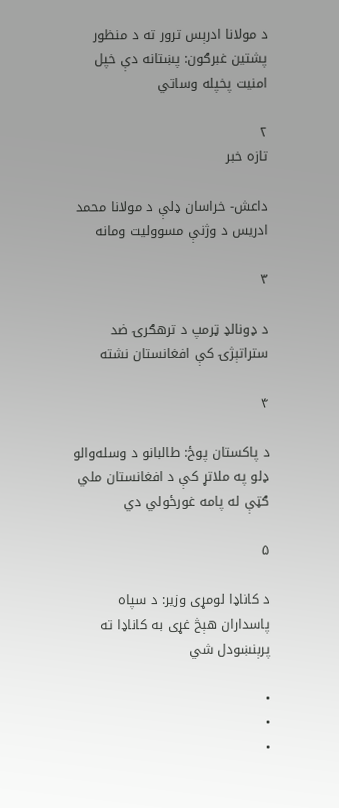د مولانا ادرېس ترور ته د منظور پشتین غبرګون: پښتانه دې خپل امنیت پخپله وساتي

۲
تازه خبر

داعش- خراسان ډلې د مولانا محمد ادریس د وژنې مسوولیت ومانه

۳

د ډونالډ ټرمپ د ترهګرۍ ضد ستراتېژۍ کې افغانستان نشته

۴

د پاکستان پوځ: طالبانو د وسله‌والو ډلو په ملاتړ کې د افغانستان ملي ګټې له پامه غورځولي دي

۵

د کاناډا لومړی وزیر: د سپاه پاسداران هېڅ غړی به کاناډا ته پرېنښودل شي

•
•
•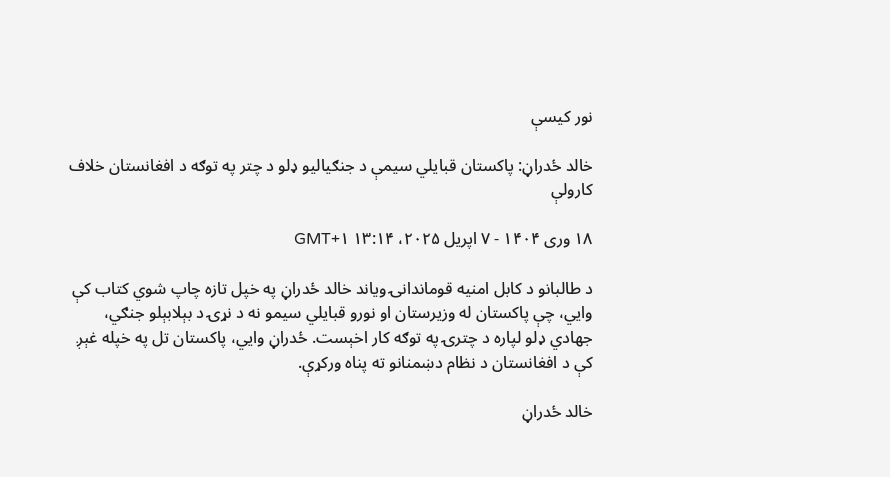نور کیسې

خالد ځدراڼ: پاکستان قبایلي سیمې د جنګیالیو ډلو د چتر په توګه د افغانستان خلاف کارولې

۱۸ وری ۱۴۰۴ - ۷ اپریل ۲۰۲۵، ۱۳:۱۴ GMT+۱

د طالبانو د کابل امنیه قوماندانۍ ویاند خالد ځدراڼ په خپل تازه چاپ شوي کتاب کې وايي، چې پاکستان له وزیرستان او نورو قبایلي سیمو نه د نړۍ د بېلابېلو جنګي، جهادي ډلو لپاره د چترۍ په توګه کار اخېست. ځدراڼ وايي، پاکستان تل په خپله غېږ کې د افغانستان د نظام دښمنانو ته پناه ورکړې.

خالد ځدراڼ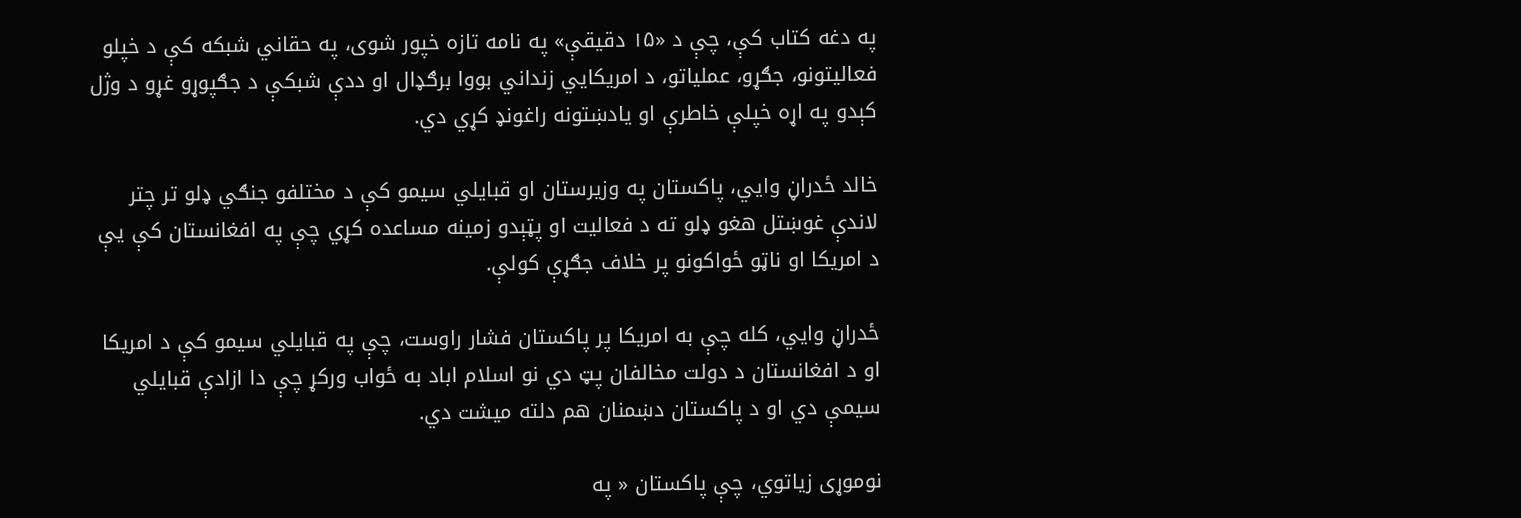په دغه کتاب کې، چې د «۱۵ دقیقې» په نامه تازه خپور شوی، په حقاني شبکه کې د خپلو فعالیتونو، جګړو، عملیاتو، د امریکايي زنداني بووا برګډال او ددې شبکې د جګپوړو غړو د وژل کېدو په اړه خپلې خاطرې او یادښتونه راغونډ کړي دي.

خالد ځدراڼ وايي، پاکستان په وزیرستان او قبایلي سیمو کې د مختلفو جنګي ډلو تر چتر لاندې غوښتل هغو ډلو ته د فعالیت او پټېدو زمینه مساعده کړي چې په افغانستان کې یې د امریکا او ناټو ځواکونو پر خلاف جګړې کولې.

ځدراڼ وايي، کله چې به امریکا پر پاکستان فشار راوست، چې په قبایلي سیمو کې د امریکا او د افغانستان د دولت مخالفان پټ دي نو اسلام اباد به ځواب ورکړ چې دا ازادې قبایلي سیمې دي او د پاکستان دښمنان هم دلته میشت دي.

نوموړی زیاتوي، چې پاکستان « په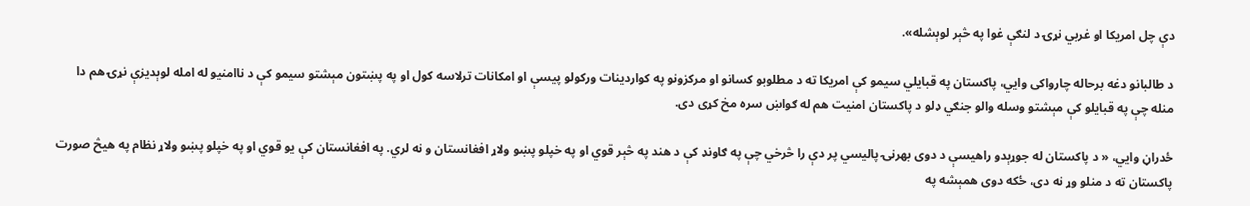دې چل امریکا او غربي نړۍ د لنګې غوا په څېر لوېشله».

د طالبانو دغه برحاله چارواکی وايي، پاکستان په قبایلي سیمو کې امریکا ته د مطلوبو کسانو او مرکزونو په کواردینات ورکولو پیسې او امکانات ترلاسه کول او په پښتون مېشتو سیمو کې د ناامنیو له امله لوېديزې نړۍ هم دا منله چې په قبایلو کې مېشتو وسله ‌والو جنګي ډلو د پاکستان امنیت هم له ګواښ سره مخ کړی دی.

ځدراڼ وايي، « د پاکستان له جوړېدو راهیسې د دوی بهرنۍ پالیسي پر دې را څرخي چې په ګاونډ کې د هند په څېر قوي او په خپلو پښو ولاړ افغانستان و نه لري. په افغانستان کې یو قوي او په خپلو پښو ولاړ نظام په هيڅ صورت پاکستان ته د منلو وړ نه دی، ځکه دوی همېشه په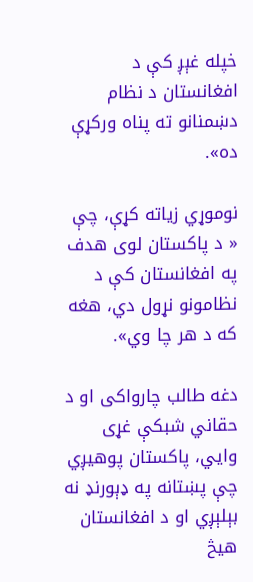خپله غېږ کې د افغانستان د نظام دښمنانو ته پناه ورکړې ده».

نوموړي زیاته کړې، چې « د پاکستان لوی هدف په افغانستان کې د نظامونو نړول دي، هغه که د هر چا وي».

دغه طالب چارواکی او د حقاني شبکې غړی وايي، پاکستان پوهیږي چې پښتانه په ډېورنډ نه بېلېږي او د افغانستان هيڅ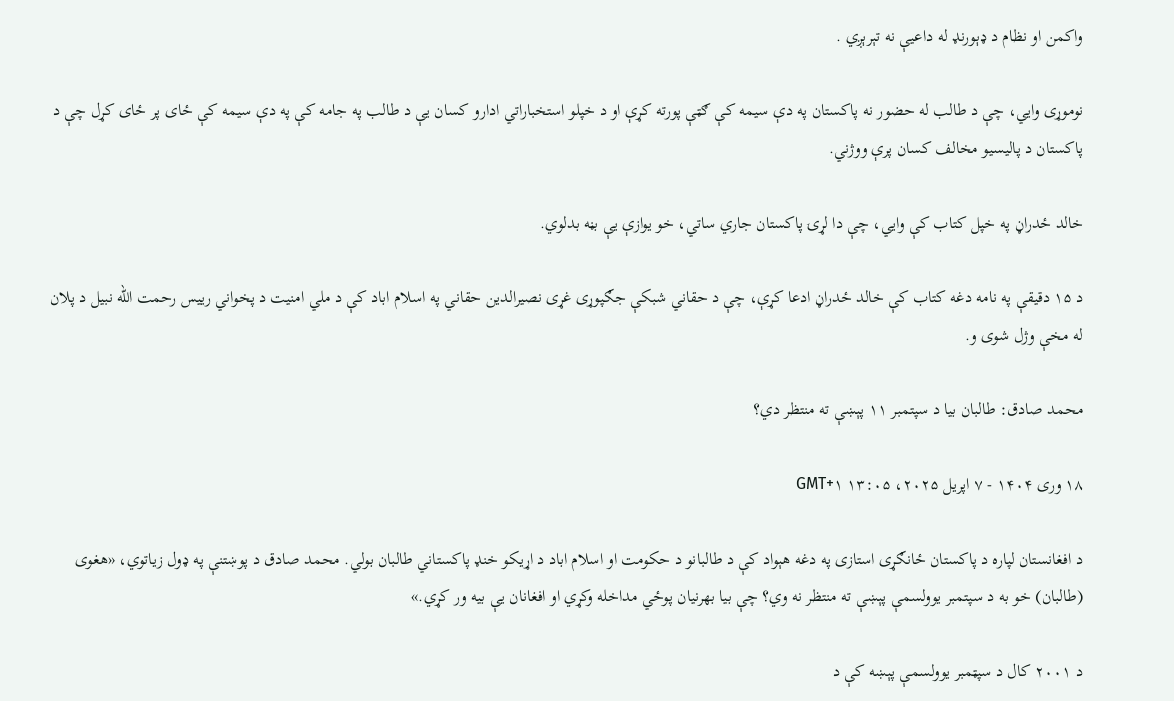واکمن او نظام د ډېورنډ له داعیې نه تېرېږي .

نوموړی وايي، چې د طالب له حضور نه پاکستان په دې سیمه کې ګټې پورته کړې او د خپلو استخباراتي ادارو کسان یې د طالب په جامه کې په دې سیمه کې ځای پر ځای کړل چې د پاکستان د پالیسیو مخالف کسان پرې ووژني.

خالد ځدراڼ په خپل کتاب کې وايي، چې دا لړۍ پاکستان جاري ساتي، خو یوازې یې بڼه بدلوي.

د ۱۵ دقیقې په نامه دغه کتاب کې خالد ځدراڼ ادعا کړې، چې د حقاني شبکې جګپوړی غړی نصیرالدین حقاني په اسلام اباد کې د ملي امنیت د پخواني رییس رحمت الله نبیل د پلان له مخې وژل شوی و.

محمد صادق: طالبان بیا د سپتمبر ۱۱ پېښې ته منتظر دي؟

۱۸ وری ۱۴۰۴ - ۷ اپریل ۲۰۲۵، ۱۳:۰۵ GMT+۱

د افغانستان لپاره د پاکستان ځانګړی استازی په دغه هېواد کې د طالبانو د حکومت او اسلام اباد د اړیکو خنډ پاکستاني طالبان بولي. محمد صادق د پوښتنې په ډول زیاتوي، «هغوی (طالبان) خو به د سپتمبر یوولسمې پېښې ته منتظر نه وي؟ چې بیا بهرنیان پوځي مداخله وکړي او افغانان یې بیه ور کړي.»

د ۲۰۰۱ کال د سپټمبر یوولسمې پېښه کې د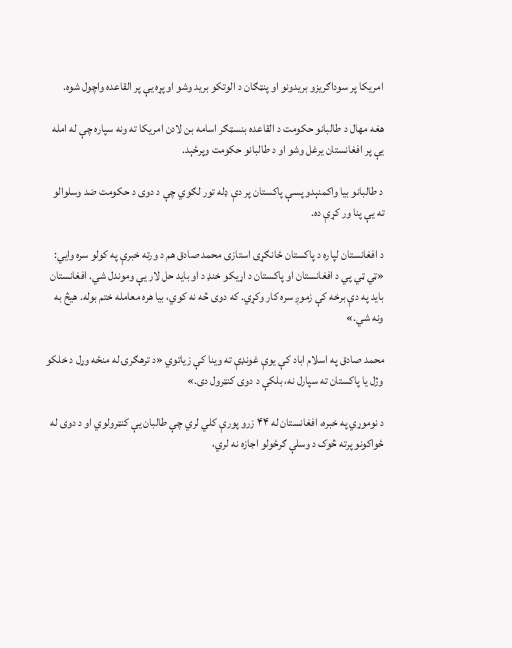امریکا پر سوداګریزو بریدونو او پنټګان د الوتکو برید وشو او پړه یې پر القاعده واچول شوه.

هغه مهال د طالبانو حکومت د القاعده بنسټګر اسامه بن لادن امریکا ته ونه سپاره چې له امله یې پر افغانستان یرغل وشو او د طالبانو حکومت وپرځېد.

د طالبانو بیا واکمنېدو پسې پاکستان پر دې ډله تور لګوي چې د دوی د حکومت ضد وسلوالو ته یې پنا ور کړې ده.

د افغانستان لپاره د پاکستان ځانګړی استازی محمد صادق هم د ورته خبرې په کولو سره وايي: «ټي ټي پي د افغانستان او پاکستان د اړیکو خنډ د او باید حل لار یې وموندل شي. افغانستان باید په دې برخه کې زموږ سره کار وکړي. که دوی څه نه کوي، بیا هره معامله ختم بوله. هیڅ به ونه شي.»

محمد صادق په اسلام اباد کې یوې غونډې ته وینا کې زیاتوي «د ترهګرۍ له منځه وړل د خلکو وژل یا پاکستان ته سپارل نه، بلکې د دوی کنټرول دی.»

د نوموړي په خبره، افغانستان له ۴۴ زرو پورې کلي لري چې طالبان یې کنټرولوي او د دوی له ځواکونو پرته څوک د وسلې ګرځولو اجازه نه لري،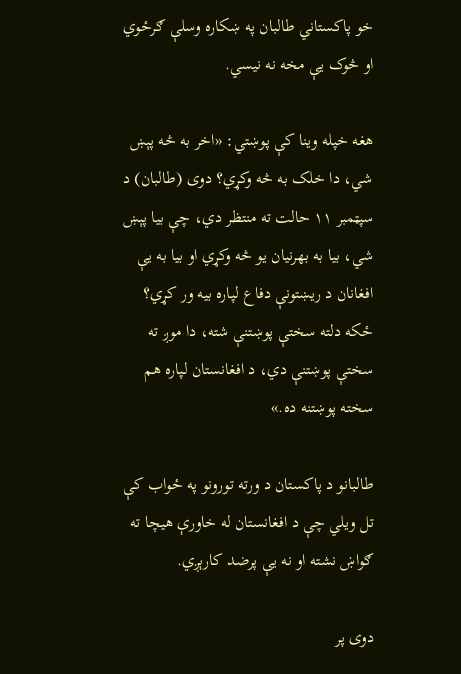خو پاکستاني طالبان په ښکاره وسلې ګرځوي او څوک یې مخه نه نیسي.

هغه خپله وینا کې پوښتي: «اخر به څه پېښ شي، دا خلک به څه وکړي؟ دوی (طالبان) د سپټمبر ۱۱ حالت ته منتظر دي، چې بیا پېښ شي، بیا به بهرنیان یو څه وکړي او بیا به یې افغانان د ریښتونې دفاع لپاره بیه ور کړي؟ ځکه دلته سختې پوښتنې شته، دا موږ ته سختې پوښتنې دي، د افغانستان لپاره هم سخته پوښتنه ده.»

طالبانو د پاکستان د ورته تورونو په ځواب کې تل ویلي چې د افغانستان له خاورې هیچا ته ګواښ نشته او نه یې پرضد کارېږي.

دوی پر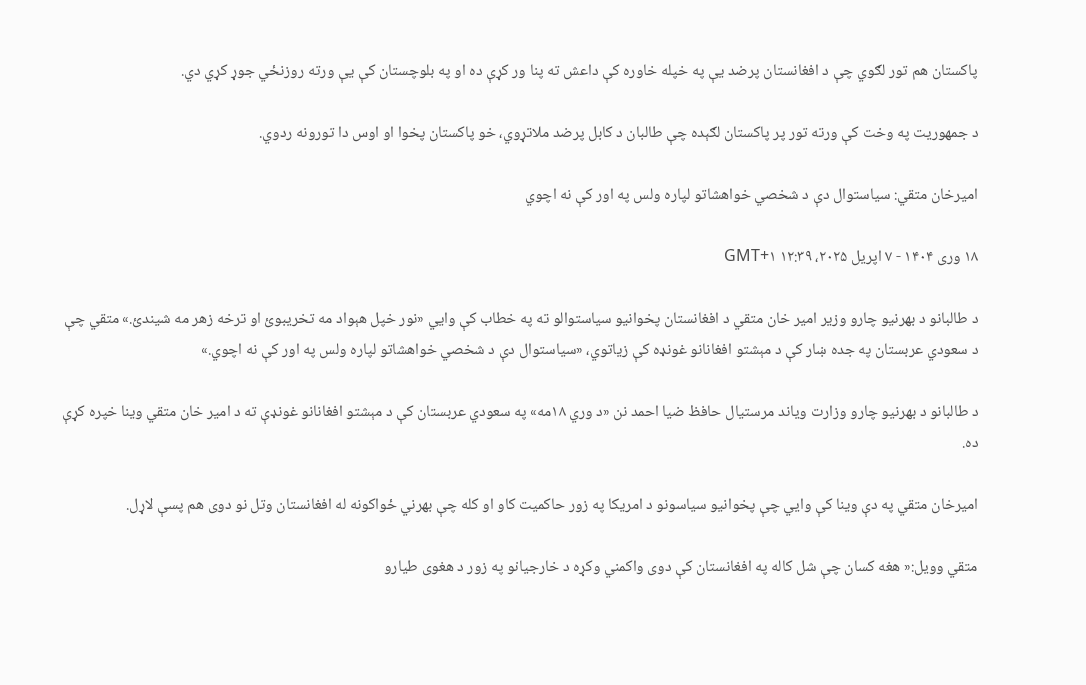پاکستان هم تور لګوي چې د افغانستان پرضد یې په خپله خاوره کې داعش ته پنا ور کړې ده او په بلوچستان کې یې ورته روزنځي جوړ کړي دي.

د جمهوریت په وخت کې ورته تور پر پاکستان لګېده چې طالبان د کابل پرضد ملاتړوي، خو پاکستان پخوا او اوس دا تورونه ردوي.

امیرخان متقي: سیاستوال دې د شخصي خواهشاتو لپاره ولس په اور کې نه اچوي

۱۸ وری ۱۴۰۴ - ۷ اپریل ۲۰۲۵، ۱۲:۳۹ GMT+۱

د طالبانو د بهرنیو چارو وزیر امیر خان متقي د افغانستان پخوانیو سیاستوالو ته په خطاب کې وايي «نور خپل هېواد مه تخریبوئ او ترخه زهر مه شیندئ.» متقي چې د سعودي عربستان په جده ښار کې د مېشتو افغانانو غونډه کې زیاتوي، «سیاستوال دې د شخصي خواهشاتو لپاره ولس په اور کې نه اچوي.»

د طالبانو د بهرنیو چارو وزارت ویاند مرستیال حافظ ضیا احمد نن «د وري ۱۸مه» په سعودي عربستان کې د مېشتو افغانانو غونډې ته د امیر خان متقي وینا خپره کړې ده.

امیرخان متقي په دې وینا کې وايي چې پخوانیو سیاسونو د امریکا په زور حاکمیت کاو او کله چې بهرني ځواکونه له افغانستان وتل نو دوی هم پسې لاړل.

متقي وویل:« هغه کسان چې شل کاله په افغانستان کې دوی واکمني وکړه د خارجیانو په زور د هغوی طیارو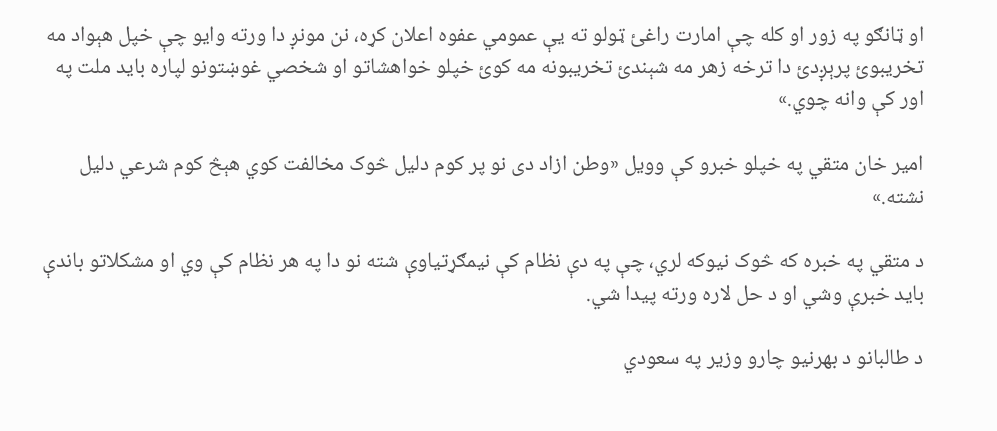او ټانګو په زور او کله چې امارت راغئ ټولو ته یې عمومي عفوه اعلان کړه، نن مونږ دا ورته وایو چې خپل هېواد مه تخریبوئ پرېږدئ دا ترخه زهر مه شېندئ تخریبونه مه کوئ خپلو خواهشاتو او شخصي غوښتونو لپاره باید ملت په اور کې وانه چوي.»

امیر خان متقي په خپلو خبرو کې وویل «وطن ازاد دی نو پر کوم دلیل څوک مخالفت کوي هېڅ کوم شرعي دلیل نشته.»

د متقي په خبره که څوک نیوکه لري، چې په دې نظام کې نیمګړتیاوې شته نو دا په هر نظام کې وي او مشکلاتو باندې باید خبرې وشي او د حل لاره ورته پیدا شي.

د طالبانو د بهرنیو چارو وزیر په سعودي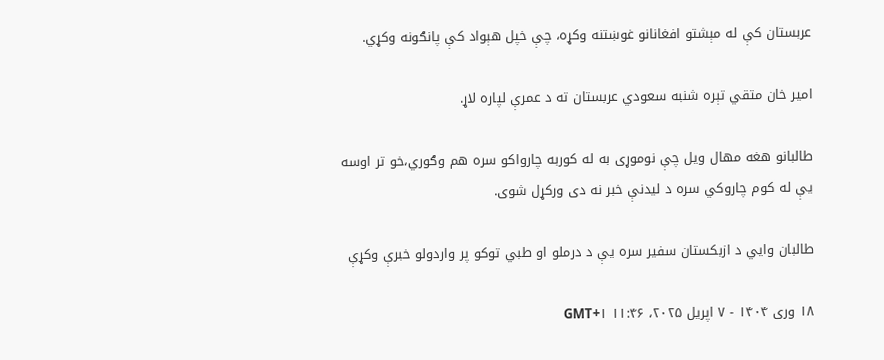عربستان کې له مېشتو افغانانو غوښتنه وکړه، چې خپل هېواد کې پانګونه وکړي.

امیر خان متقي تېره شنبه سعودي عربستان ته د عمرې لپاره لاړ.

طالبانو هغه مهال ویل چې نوموړی به له کوربه چارواکو سره هم وګوري،خو تر اوسه یې له کوم چاروکي سره د لیدنې خبر نه دی ورکړل شوی.

طالبان وايي د ازبکستان سفیر سره یې د درملو او طبي توکو پر واردولو خبرې وکړې

۱۸ وری ۱۴۰۴ - ۷ اپریل ۲۰۲۵، ۱۱:۴۶ GMT+۱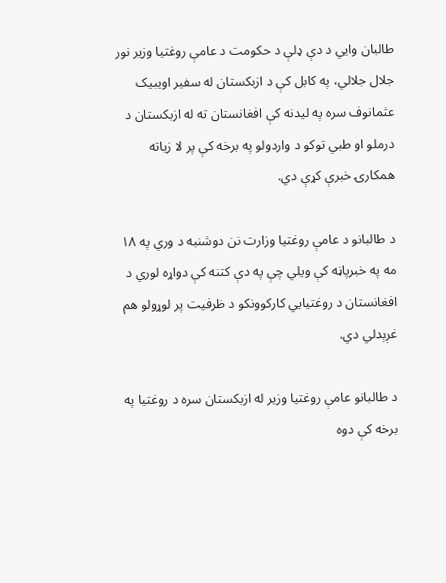طالبان وايي د دې ډلې د حکومت د عامې روغتیا وزیر نور جلال جلالي، په کابل کې د ازبکستان له سفیر اویبیک عثمانوف سره په لیدنه کې افغانستان ته له ازبکستان د درملو او طبي توکو د واردولو په برخه کې پر لا زیاته همکارۍ خبرې کړې دي.

د طالبانو د عامې روغتیا وزارت نن دوشنبه د وري په ۱۸ مه په خبرپاڼه کې ویلي چې په دې کتنه کې دواړه لوري د افغانستان د روغتیايي کارکوونکو د ظرفیت پر لوړولو هم غږېدلي دي.

د طالبانو عامې روغتیا وزیر له ازبکستان سره د روغتیا په برخه کې دوه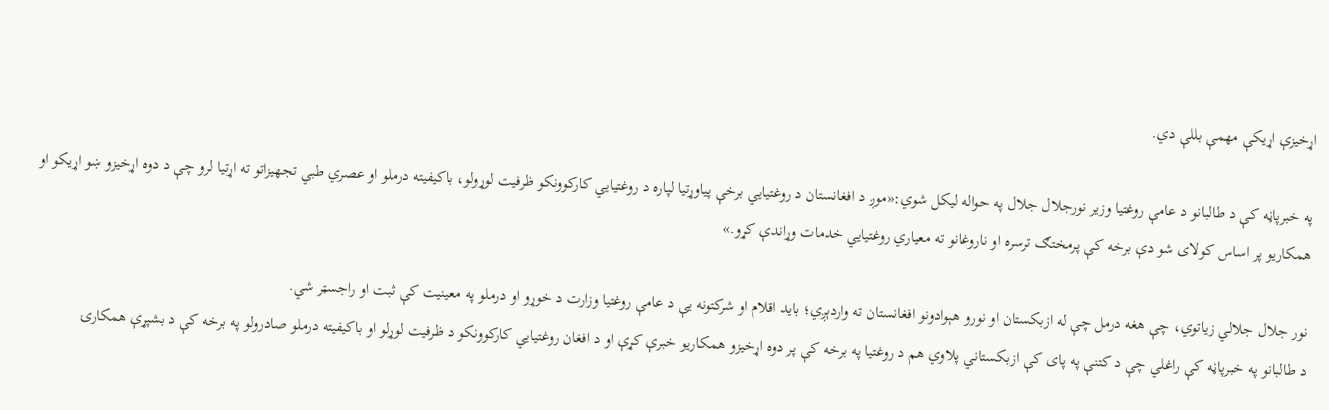اړخیزې اړیکې مهمې بللې دي.

په خبرپاڼه کې د طالبانو د عامې روغتیا وزیر نورجلال جلال په حواله لیکل شوي:«موږ د افغانستان د روغتیایي برخې پیاوړتیا لپاره د روغتیايي کارکوونکو ظرفیت لوړولو، باکیفیته درملو او عصري طبي تجهیزاتو ته اړتیا لرو چې د دوه اړخیزو ښو اړیکو او همکاریو پر اساس کولای شو دې برخه کې پرمختګ ترسره او ناروغانو ته معیاري روغتیايي خدمات وړاندې کړو.»

نور جلال جلالي زیاتوي، چې هغه درمل چې له ازبکستان او نورو هېوادونو افغانستان ته واردېږي؛ باید اقلام او شرکتونه یې د عامې روغتیا وزارت د خوړو او درملو په معینیت کې ثبت او راجسټر شي.
د طالبانو په خبرپاڼه کې راغلي چې د کتنې په پای کې ازبکستاني پلاوي هم د روغتیا په برخه کې پر دوه اړخیزو همکاریو خبرې کړې او د افغان روغتیايي کارکوونکو د ظرفیت لوړلو او باکیفیته درملو صادرولو په برخه کې د بشپړې همکارۍ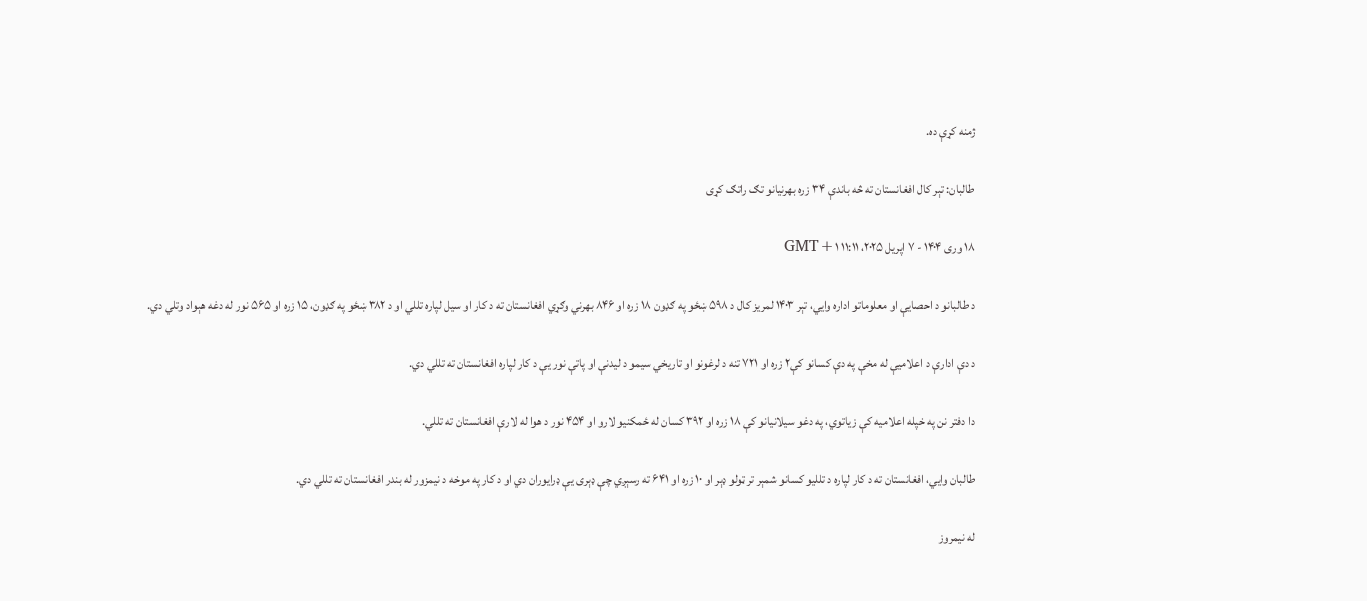ژمنه کړې ده.

طالبان: تېر کال افغانستان ته څه باندې ۳۴ زره بهرنیانو تګ راتګ کړی

۱۸ وری ۱۴۰۴ - ۷ اپریل ۲۰۲۵، ۱۱:۱۱ GMT+۱

د طالبانو د احصايې او معلوماتو اداره وايي، تېر ۱۴۰۳ لمریز کال د ۵۹۸ ښځو په ګډون ۱۸ زره او ۸۴۶ بهرني وګړي افغانستان ته د کار او سیل لپاره تللي او د ۳۸۲ ښځو په ګډون، ۱۵ زره او ۵۶۵ نور له دغه هېواد وتلي دي.

د دې ادارې د اعلامیې له مخې په دې کسانو کې۲ زره او ۷۲۱ تنه د لرغونو او تاریخي سیمو د لیدنې او پاتې نور یې د کار لپاره افغانستان ته تللي دي.

دا دفتر نن په خپله اعلامیه کې زیاتوي، په دغو سیلانیانو کې ۱۸ زره او ۳۹۲ کسان له ځمکنیو لارو او ۴۵۴ نور د هوا له لارې افغانستان ته تللي.

طالبان وايي، افغانستان ته د کار لپاره د تللیو کسانو شمېر تر ټولو ډېر او ۱۰ زره او ۶۴۱ ته رسېږي چې ډېری یې ډرایوران دي او د کار په موخه د نیمزور له بندر افغانستان ته تللي دي.

له نیمروز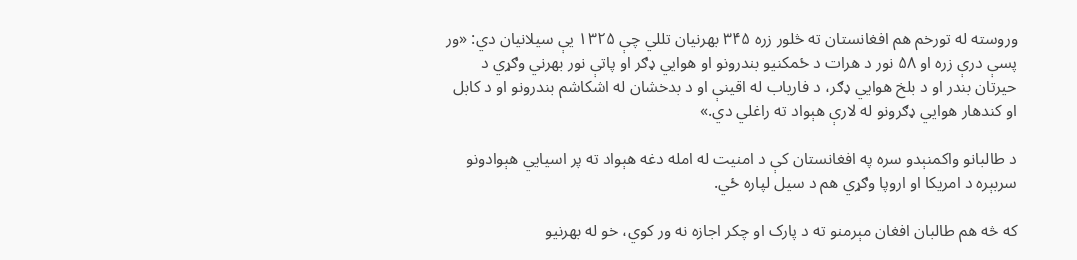وروسته له تورخم هم افغانستان ته څلور زره ۳۴۵ بهرنیان تللي چې ۱۳۲۵ یې سیلانیان دي: «ور پسې درې زره او ۵۸ نور د هرات د ځمکنیو بندرونو او هوايي ډګر او پاتې نور بهرني وګړي د حیرتان بندر او د بلخ هوايي ډګر، د فاریاب له اقینې او د بدخشان له اشکاشم بندرونو او د کابل او کندهار هوايي ډګرونو له لارې هېواد ته راغلي دي.»

د طالبانو واکمنېدو سره په افغانستان کې د امنیت له امله دغه هېواد ته پر اسیايي هېوادونو سربېره د امریکا او اروپا وګړي هم د سیل لپاره ځي.

که څه هم طالبان افغان مېرمنو ته د پارک او چکر اجازه نه ور کوي، خو له بهرنیو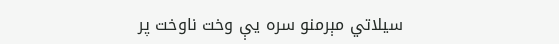سیلاتي مېرمنو سره یې وخت ناوخت پر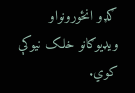ګډو انځورونواو ویډیوګانو خلک نیوکې کوي.